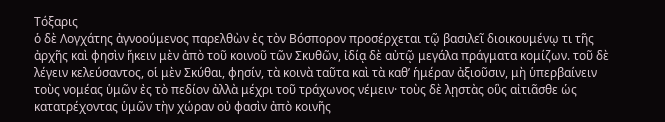Τόξαρις
ὁ δὲ Λογχάτης ἀγνοούμενος παρελθὼν ἐς τὸν Βόσπορον προσέρχεται τῷ βασιλεῖ διοικουμένῳ τι τῆς ἀρχῆς καὶ φησὶν ἥκειν μὲν ἀπὸ τοῦ κοινοῦ τῶν Σκυθῶν, ἰδίᾳ δὲ αὐτῷ μεγάλα πράγματα κομίζων. τοῦ δὲ λέγειν κελεύσαντος, οἱ μὲν Σκύθαι, φησίν, τὰ κοινὰ ταῦτα καὶ τὰ καθʼ ἡμέραν ἀξιοῦσιν, μὴ ὑπερβαίνειν τοὺς νομέας ὑμῶν ἐς τὸ πεδίον ἀλλὰ μέχρι τοῦ τράχωνος νέμειν· τοὺς δὲ λῃστὰς οὓς αἰτιᾶσθε ὡς κατατρέχοντας ὑμῶν τὴν χώραν οὐ φασὶν ἀπὸ κοινῆς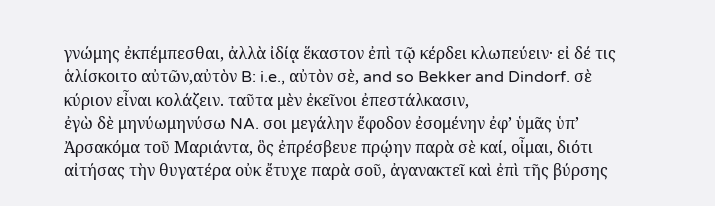γνώμης ἐκπέμπεσθαι, ἀλλὰ ἰδίᾳ ἕκαστον ἐπὶ τῷ κέρδει κλωπεύειν· εἰ δέ τις ἁλίσκοιτο αὐτῶν,αὐτὸν B: i.e., αὐτὸν σὲ, and so Bekker and Dindorf. σὲ κύριον εἶναι κολάζειν. ταῦτα μὲν ἐκεῖνοι ἐπεστάλκασιν,
ἐγὼ δὲ μηνύωμηνύσω NA. σοι μεγάλην ἔφοδον ἐσομένην ἐφʼ ὑμᾶς ὑπʼ Ἀρσακόμα τοῦ Μαριάντα, ὃς ἐπρέσβευε πρῴην παρὰ σὲ καί, οἶμαι, διότι αἰτήσας τὴν θυγατέρα οὐκ ἔτυχε παρὰ σοῦ, ἀγανακτεῖ καὶ ἐπὶ τῆς βύρσης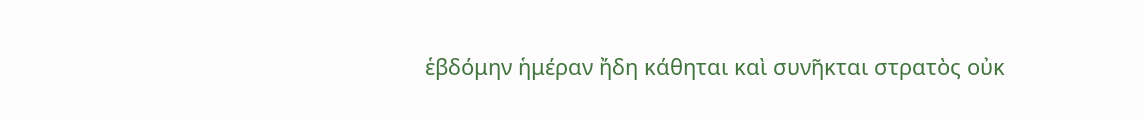ἑβδόμην ἡμέραν ἤδη κάθηται καὶ συνῆκται στρατὸς οὐκ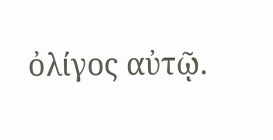ὀλίγος αὐτῷ.